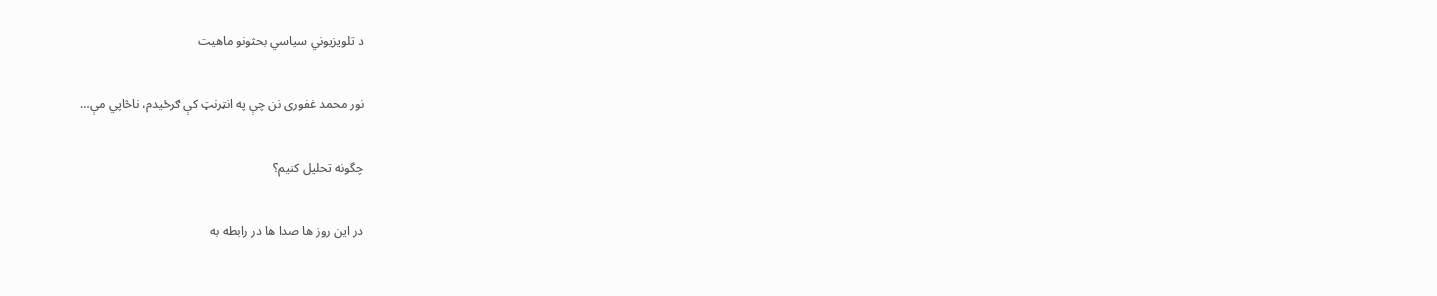د تلویزیوني سیاسي بحثونو ماهیت

نور محمد غفوری نن چې په انټرنټ کې ګرځیدم، ناڅاپي مې…

چگونه تحلیل کنیم؟

در این روز ها صدا ها در رابطه به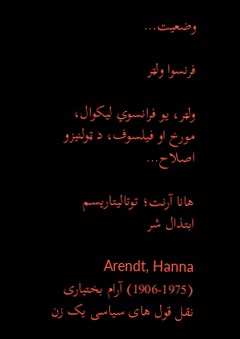وضعیت…

فرنسوا ولټر

ولټر، یو فرانسوي لیکوال، مورخ او فیلسوف، د ټولنیزو اصلاح…

هانا آرنت؛ توتالیتاریسم ابتذال شر

Arendt, Hanna (1906-1975) آرام بختیاری نقل قول های سیاسی یک زن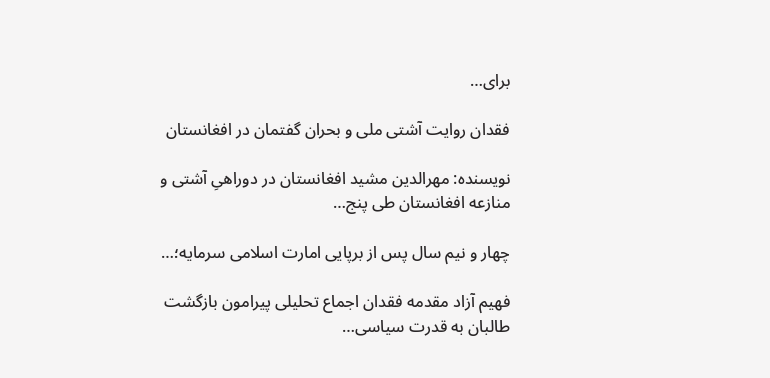برای…

فقدان روایت آشتی ملی و بحران گفتمان در افغانستان

نویسنده: مهرالدین مشید افغانستان در دوراهیِ آشتی و منازعه افغانستان طی پنج…

چهار و نیم سال پس از برپایی امارت اسلامی سرمایه؛…

فهیم آزاد مقدمه فقدان اجماع تحلیلی پیرامون بازگشت طالبان به قدرت سیاسی…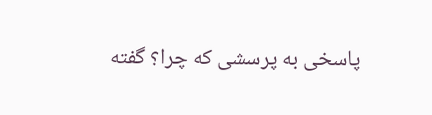پاسخی به پرسشی که چرا؟ گفته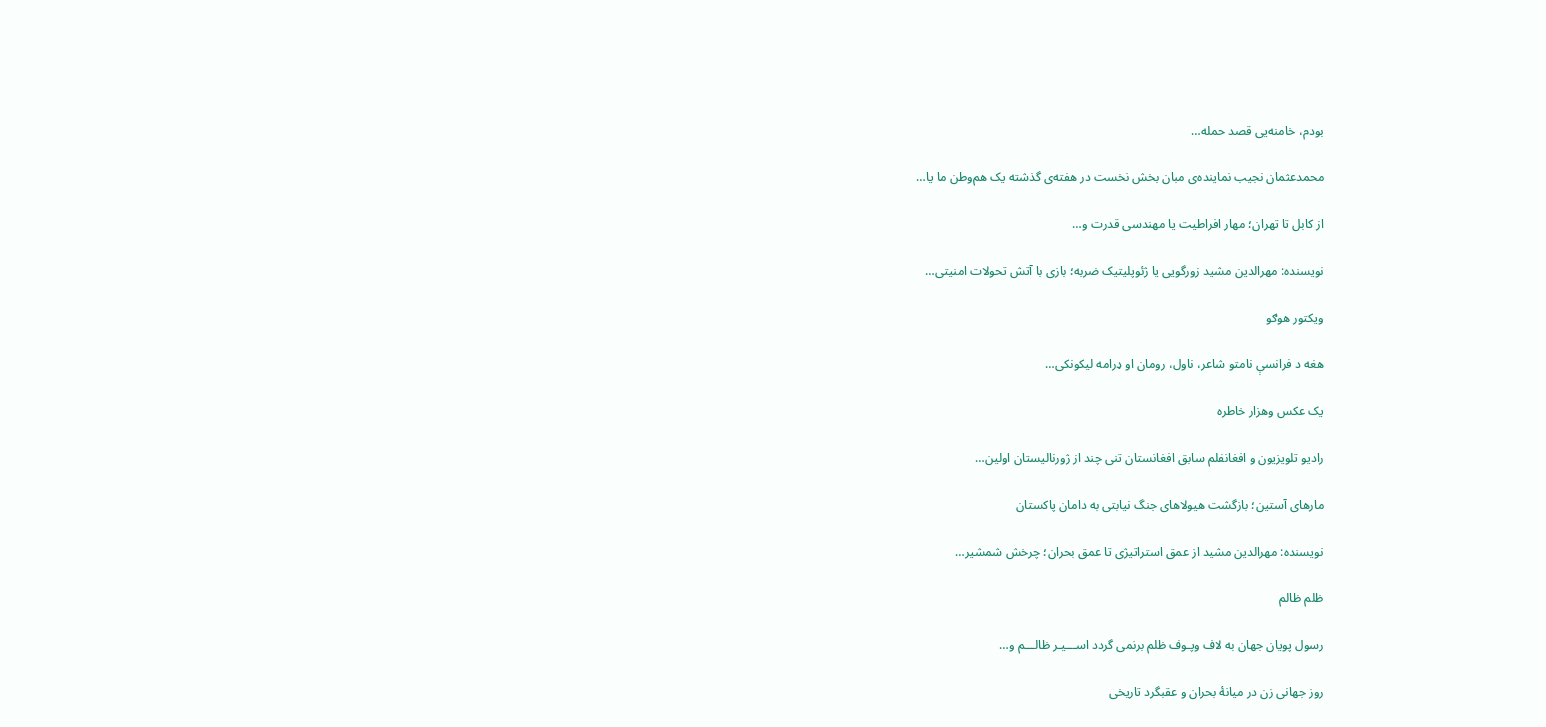بودم، خامنه‌یی قصد حمله…

محمدعثمان نجیب نماینده‌ی مبان بخش نخست در هفته‌ی گذشته‌ یک هم‌وطن ما یا…

از کابل تا تهران؛ مهار افراطیت یا مهندسی قدرت و…

نویسنده: مهرالدین مشید زورگویی یا ژئوپلیتیک ضربه؛ بازی با آتش تحولات امنیتی…

ویکتور هوګو

هغه د فرانسې نامتو شاعر، ناول، رومان او ډرامه لیکونکی…

یک عکس وهزار خاطره

راديو تلويزيون و افغانفلم سابق افغانستان تنى چند از ژورناليستان اولين…

مارهای آستین؛ بازگشت هیولاهای جنگ نیابتی به دامان پاکستان

نویسنده: مهرالدین مشید از عمق استراتیژی تا عمق بحران؛ چرخش شمشیر…

ظلم ظالم

رسول پویان جهان به لاف وپـوف ظلم برنمی گردد اســـیـر ظالـــم و…

روز جهانی زن در میانۀ بحران و عقبگرد تاریخی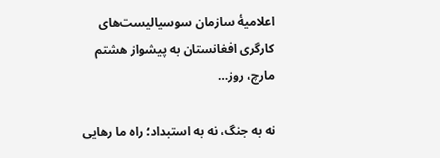اعلامیۀ سازمان سوسیالیست‌های کارگری افغانستان به پیشواز هشتم مارچ، روز…

نه به جنگ، نه به استبداد؛ راه ما رهایی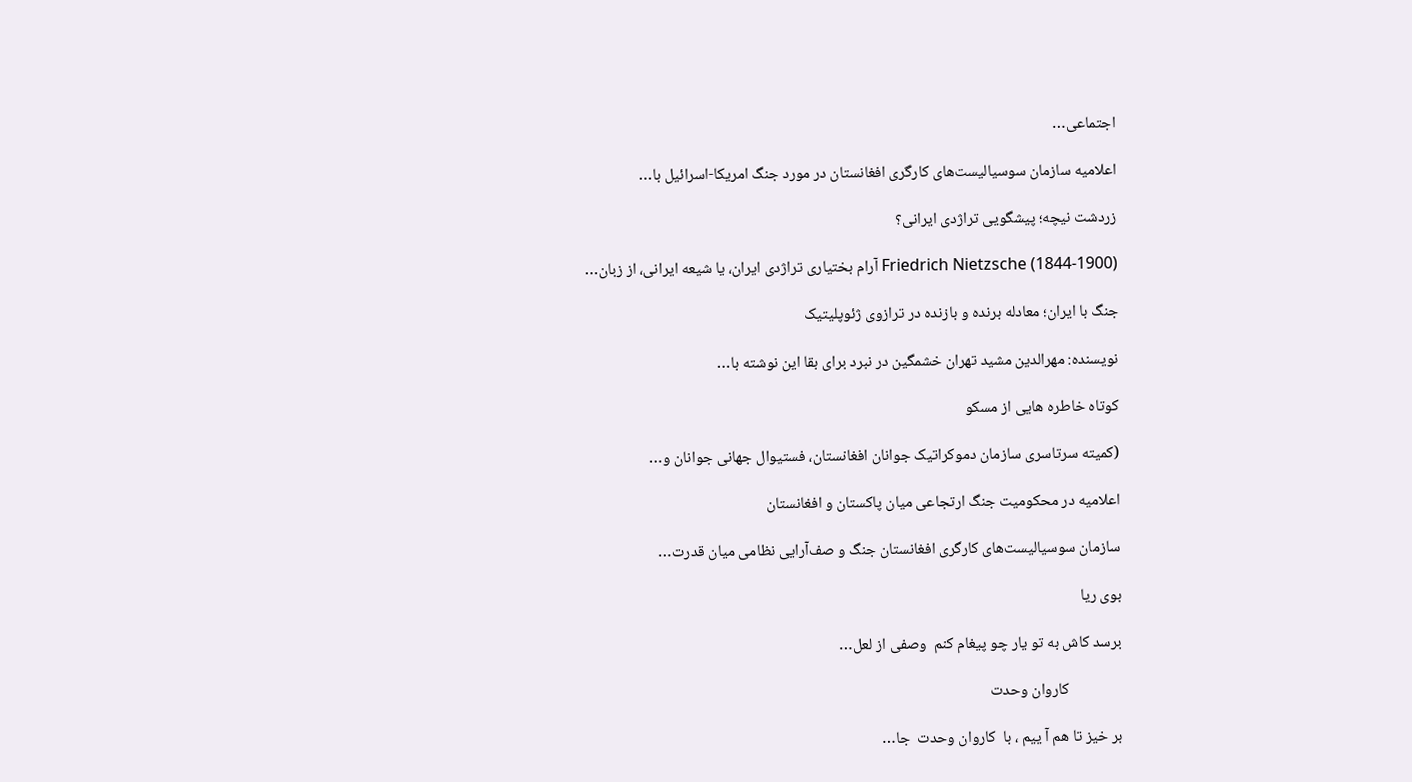اجتماعی…

اعلامیه سازمان سوسیالیست‌های کارگری افغانستان در مورد جنگ امریکا-اسرائیل با…

زردشت نیچه؛ پیشگویی تراژدی ایرانی؟

Friedrich Nietzsche (1844-1900) آرام بختیاری تراژدی ایران، یا شیعه ایرانی، از زبان…

جنگ با ایران؛ معادله برنده و بازنده در ترازوی ژئوپلیتیک

نویسنده: مهرالدین مشید تهران خشمگین در نبرد برای بقا این نوشته با…

کوتاه خاطره هایی از مسکو

(کمیته سرتاسری سازمان دموکراتیک جوانان افغانستان، فستیوال جهانی جوانان و…

اعلامیه در محکومیت جنگ ارتجاعی میان پاکستان و افغانستان

سازمان سوسیالیست‌های کارگری افغانستان جنگ و صف‌آرایی نظامی میان قدرت…

بوی ریا

برسد کاش به تو یار چو پیغام کنم  وصفی از لعل…

               کاروان وحدت

بر خیز تا هم آ ییم ، با  کاروان وحدت  جا…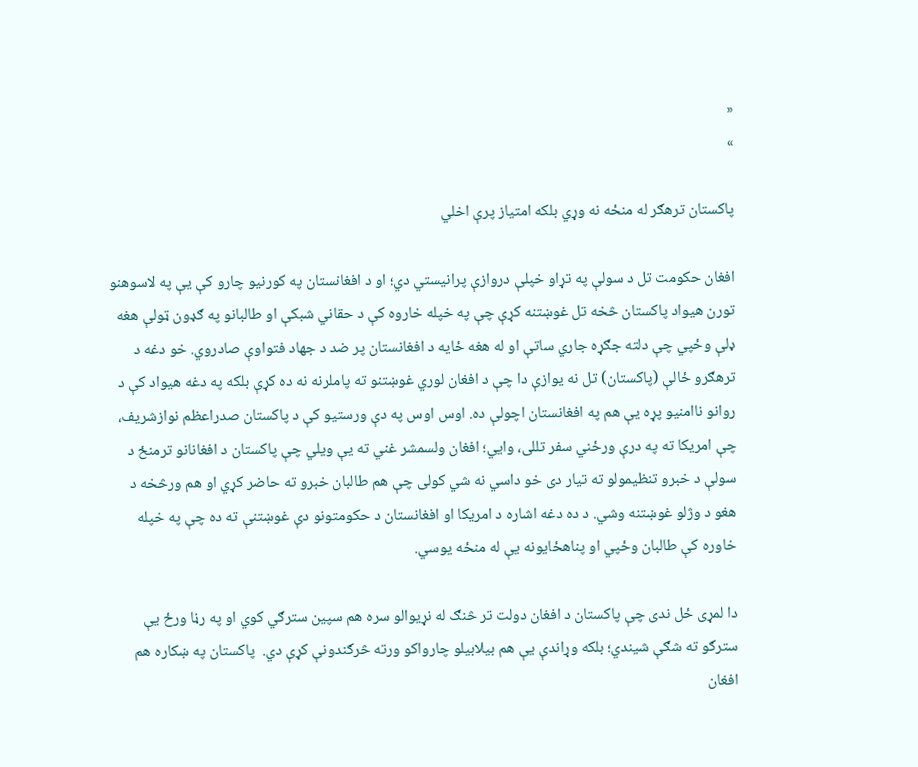«
»

پاکستان ترهګر له منځه نه وړي بلکه امتیاز پرې اخلي

افغان حکومت تل د سولې په تړاو خپلې دروازې پرانیستي دي؛ او د افغانستان په کورنیو چارو کې یې په لاسوهنو تورن هیواد پاکستان څخه تل غوښتنه کړې چې په خپله خاروه کې د حقاني شبکې او طالبانو په ګډون ټولې هغه ډلې وځپي چې دلته جګړه جاري ساتې او له هغه ځایه د افغانستان پر ضد د جهاد فتواوې صادروي. خو دغه د ترهګرو ځالې (پاکستان) تل نه یوازې دا چې د افغان لوري غوښتنو ته پاملرنه نه ده کړې بلکه په دغه هیواد کې د روانو ناامنیو پړه یې هم په افغانستان اچولې ده. اوس اوس په دې ورستیو کې د پاکستان صدراعظم نوازشریف، چې امریکا ته په درې ورځني سفر تللی، وايي؛ افغان ولسمشر غني ته یې ویلي چې پاکستان د افغانانو ترمنځ د سولې د خبرو تنظیمولو ته تیار دی خو داسي نه شي کولی چې هم طالبان خبرو ته حاضر کړي او هم ورڅخه د هغو د وژلو غوښتنه وشي. د ده دغه اشاره د امریکا او افغانستان د حکومتونو دې غوښتنې ته ده چې په خپله خاوره کې طالبان وځپي او پناهځایونه یې له منځه یوسي.

دا لمړی ځل ندی چې پاکستان د افغان دولت تر څنګ له نړیوالو سره هم سپین سترګي کوي او په رڼا ورځ یې سترګو ته شګې شیندي؛ بلکه وړاندې یې هم بیلابیلو چارواکو ورته څرګندونې کړې دي.  پاکستان په ښکاره هم افغان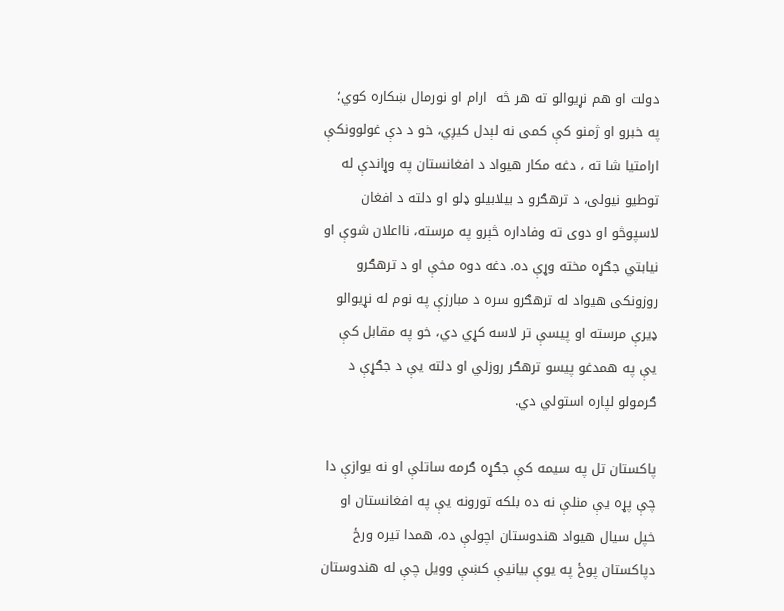دولت او هم نړیوالو ته هر څه  ارام او نورمال ښکاره کوي؛ په خبرو او ژمنو کې کمی نه لېدل کیږي، خو د دې غولوونکې ارامتیا شا ته ، دغه مکار هیواد د افغانستان په وړاندې له توطیو نیولی، د ترهګرو د بیلابیلو ډلو او دلته د افغان لاسپوڅو او دوی ته وفاداره څېرو په مرسته، نااعلان شوې او نیابتي جګړه مخته وړې ده. دغه دوه مخې او د ترهګرو روزونکی هیواد له ترهګرو سره د مبارزې په نوم له نړیوالو ډیرې مرسته او پیسې تر لاسه کړي دي، خو په مقابل کې یې په همدغو پیسو ترهګر روزلي او دلته یې د جګړې د ګرمولو لپاره استولي دي.

پاکستان تل په سیمه کې جګړه ګرمه ساتلې او نه یوازې دا چې پړه یې منلې نه ده بلکه تورونه یې په افغانستان او خپل سیال هیواد هندوستان اچولې ده، همدا تیره ورځ دپاکستان پوځ په یوې بیانیې کښې وویل چې له هندوستان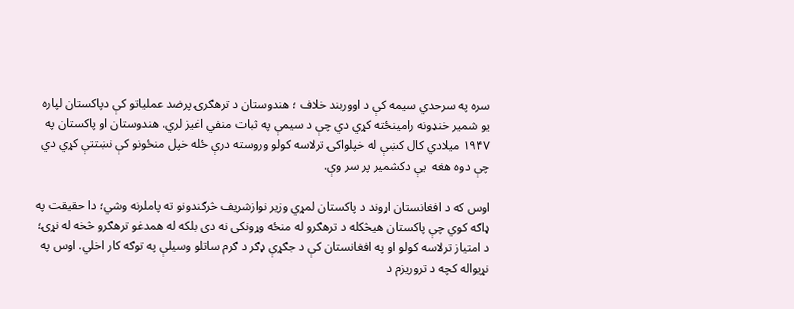سره په سرحدي سیمه کې د اووربند خلاف ؛ هندوستان د ترهګرۍ پرضد عملیاتو کې دپاکستان لپاره یو شمیر خنډونه رامینځته کړي دي چې د سیمې په ثبات منفي اغیز لري. هندوستان او پاکستان په ۱۹۴۷ میلادي کال کښې له خپلواکۍ ترلاسه کولو وروسته درې ځله خپل منځونو کې نښتتې کړي دي چې دوه هغه  یې دکشمیر پر سر وې.

اوس که د افغانستان اړوند د پاکستان لمړي وزیر نوازشریف څرګندونو ته پاملرنه وشي؛ دا حقیقت په ډاګه کوي چې پاکستان هیڅکله د ترهګرو له منځه وړونکی نه دی بلکه له همدغو ترهګرو څخه له نړۍ؛ د امتیاز ترلاسه کولو او په افغانستان کې د جګړې ډګر د ګرم ساتلو وسیلې په توګه کار اخلي. اوس په نړیواله کچه د تروریزم د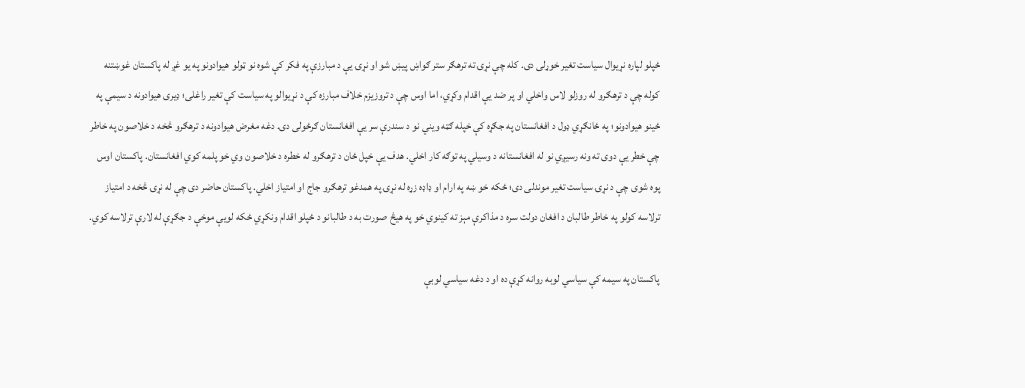ځپلو لپاره نړیوال سیاست تغیر خوړلی دی. کله چې نړۍ ته ترهګر ستر ګواښ پیښ شو او نړۍ یې د مبارزې په فکر کې شوه نو ټولو هیوادونو په یو غږ له پاکستان غوښتنه کوله چې د ترهګرو له روزلو لاس واخلي او پر ضد یې اقدام وکړي، اما اوس چې د تروزیزم خلاف مبارزه کې د نړیوالو په سیاست کې تغیر راغلی؛ ډيری هیوادونه د سیمې په ځينو هیوادونو؛ په ځانګړي ډول د افغانستان په جګړه کې خپله ګټه ویني نو د سندرې سر یې افغانستان ګرځولی دی. دغه مغرض هیوادونه د ترهګرو څخه د خلاصون په خاطر چې خطر یې دوی ته ونه رسیږي نو له افغانستانه د وسیلي په توګه کار اخلي. هدف یې خپل ځان د ترهګرو له خطره د خلاصون وي خو پلمه کوي افغانستان. پاکستان اوس پوه شوی چې د نړۍ سیاست تغیر موندلی دی؛ ځکه خو ښه په ارام او ډاډه زړه له نړۍ په همدغو ترهګرو جاج او امتیاز اخلي. پاکستان حاضر دی چې له نړۍ څخه د امتیاز ترلاسه کولو په خاطر طالبان د افغان دولت سره د مذاکرې مېز ته کینوي خو په هیڅ صورت به د طالبانو د ځپلو اقدام ونکړي ځکه لویې موخې د جګړې له لارې ترلاسه کوي.

پاکستان په سیمه کې سیاسي لوبه روانه کړې ده او د دغه سیاسي لوبې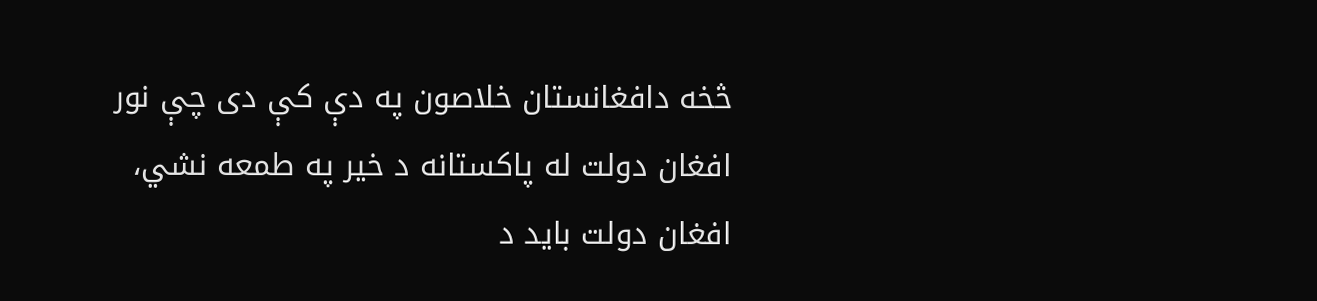څخه دافغانستان خلاصون په دې کې دی چې نور افغان دولت له پاکستانه د خیر په طمعه نشي، افغان دولت باید د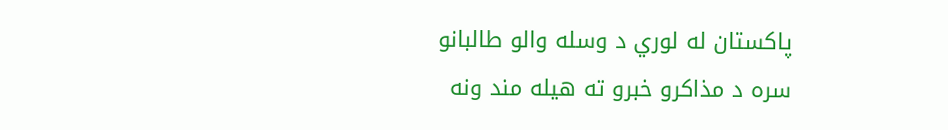پاکستان له لوري د وسله والو طالبانو سره د مذاکرو خبرو ته هیله مند ونه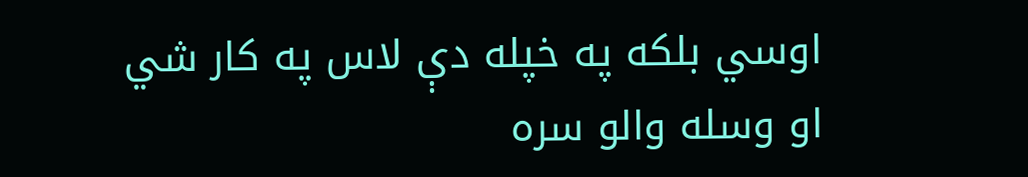اوسي بلکه په خپله دې لاس په کار شي او وسله والو سره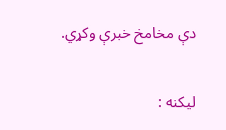دې مخامخ خبرې وکړي.

لیکنه :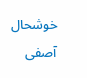خوشحال آصفی